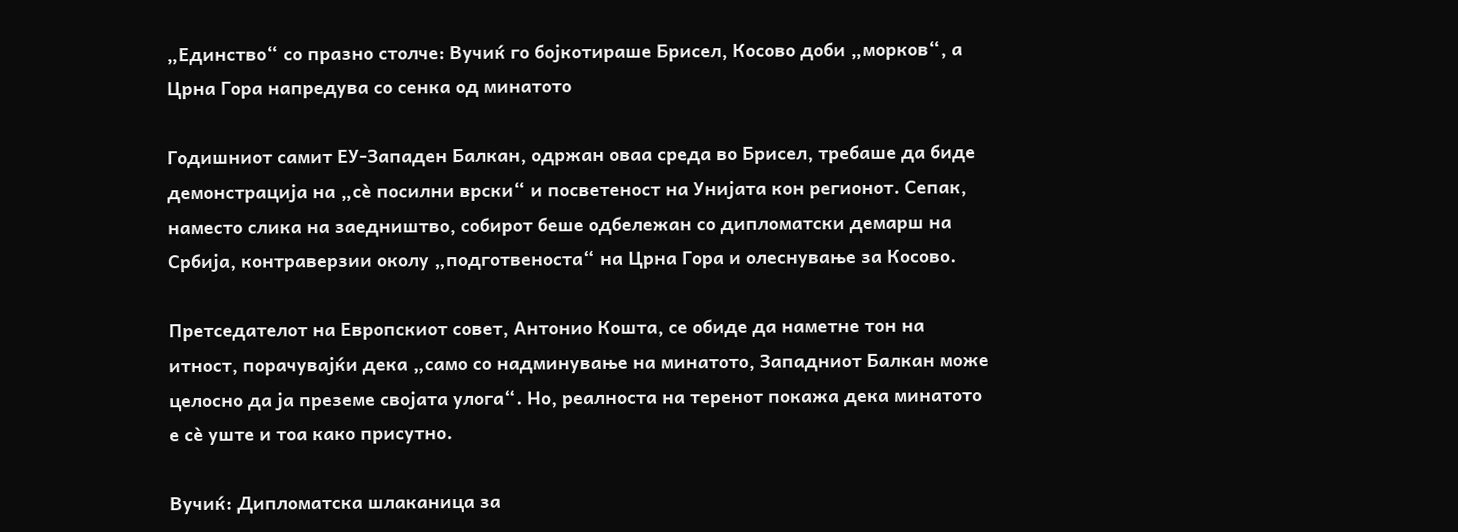„Единство“ со празно столче: Вучиќ го бојкотираше Брисел, Косово доби „морков“, а Црна Гора напредува со сенка од минатото

Годишниот самит ЕУ-Западен Балкан, одржан оваа среда во Брисел, требаше да биде демонстрација на „сè посилни врски“ и посветеност на Унијата кон регионот. Сепак, наместо слика на заедништво, собирот беше одбележан со дипломатски демарш на Србија, контраверзии околу „подготвеноста“ на Црна Гора и олеснување за Косово.

Претседателот на Европскиот совет, Антонио Кошта, се обиде да наметне тон на итност, порачувајќи дека „само со надминување на минатото, Западниот Балкан може целосно да ја преземе својата улога“. Но, реалноста на теренот покажа дека минатото е сè уште и тоа како присутно.

Вучиќ: Дипломатска шлаканица за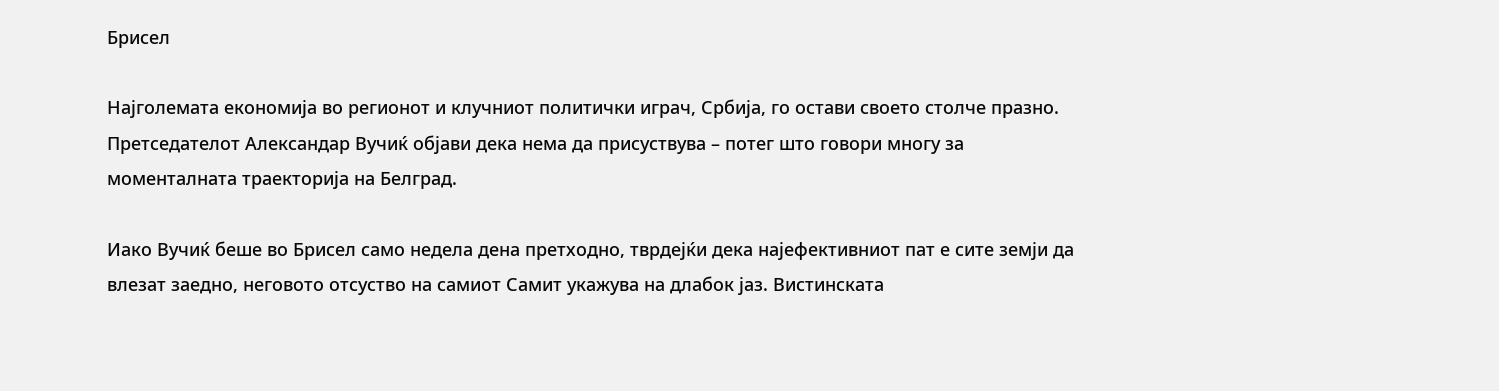Брисел

Најголемата економија во регионот и клучниот политички играч, Србија, го остави своето столче празно. Претседателот Александар Вучиќ објави дека нема да присуствува – потег што говори многу за моменталната траекторија на Белград.

Иако Вучиќ беше во Брисел само недела дена претходно, тврдејќи дека најефективниот пат е сите земји да влезат заедно, неговото отсуство на самиот Самит укажува на длабок јаз. Вистинската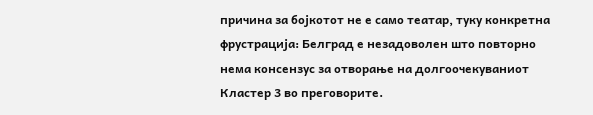причина за бојкотот не е само театар, туку конкретна фрустрација: Белград е незадоволен што повторно нема консензус за отворање на долгоочекуваниот Кластер 3 во преговорите.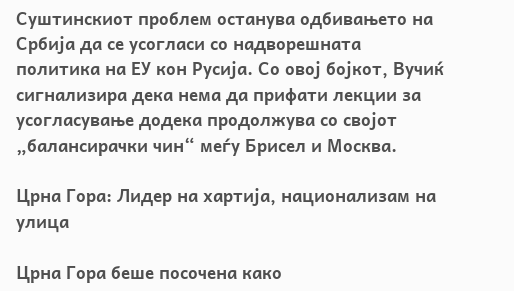Суштинскиот проблем останува одбивањето на Србија да се усогласи со надворешната политика на ЕУ кон Русија. Со овој бојкот, Вучиќ сигнализира дека нема да прифати лекции за усогласување додека продолжува со својот „балансирачки чин“ меѓу Брисел и Москва.

Црна Гора: Лидер на хартија, национализам на улица

Црна Гора беше посочена како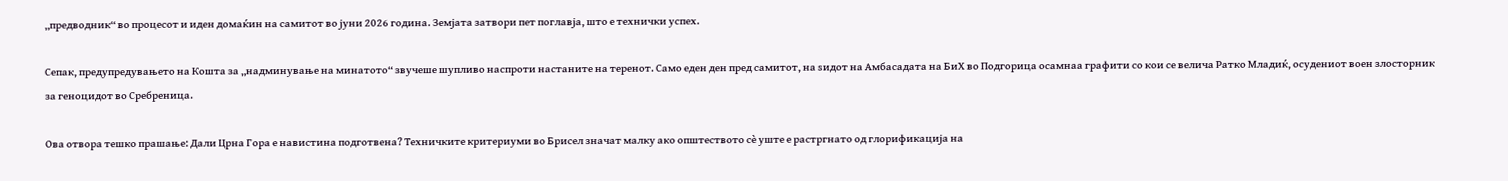„предводник“ во процесот и иден домаќин на самитот во јуни 2026 година. Земјата затвори пет поглавја, што е технички успех.

Сепак, предупредувањето на Кошта за „надминување на минатото“ звучеше шупливо наспроти настаните на теренот. Само еден ден пред самитот, на ѕидот на Амбасадата на БиХ во Подгорица осамнаа графити со кои се велича Ратко Младиќ, осудениот воен злосторник за геноцидот во Сребреница.

Ова отвора тешко прашање: Дали Црна Гора е навистина подготвена? Техничките критериуми во Брисел значат малку ако општеството сè уште е растргнато од глорификација на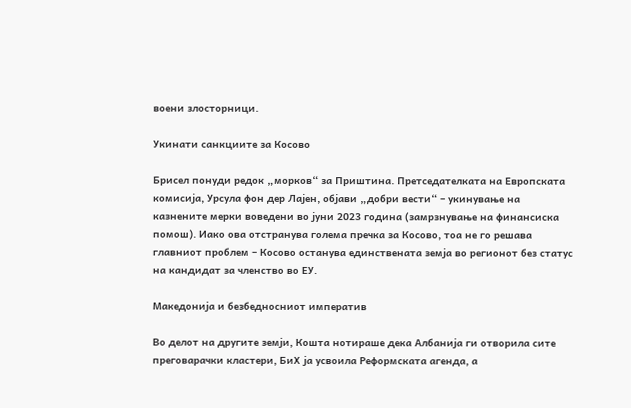воени злосторници.

Укинати санкциите за Косово

Брисел понуди редок „морков“ за Приштина. Претседателката на Европската комисија, Урсула фон дер Лајен, објави „добри вести“ – укинување на казнените мерки воведени во јуни 2023 година (замрзнување на финансиска помош). Иако ова отстранува голема пречка за Косово, тоа не го решава главниот проблем – Косово останува единствената земја во регионот без статус на кандидат за членство во ЕУ.

Македонија и безбедносниот императив

Во делот на другите земји, Кошта нотираше дека Албанија ги отворила сите преговарачки кластери, БиХ ја усвоила Реформската агенда, а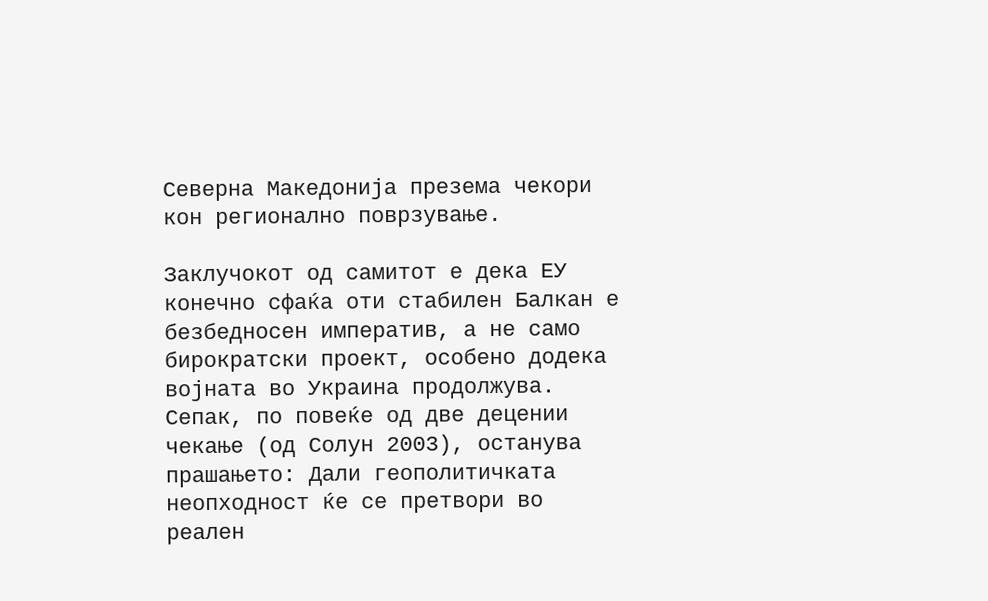Северна Македонија презема чекори кон регионално поврзување.

Заклучокот од самитот е дека ЕУ конечно сфаќа оти стабилен Балкан е безбедносен императив, а не само бирократски проект, особено додека војната во Украина продолжува. Сепак, по повеќе од две децении чекање (од Солун 2003), останува прашањето: Дали геополитичката неопходност ќе се претвори во реален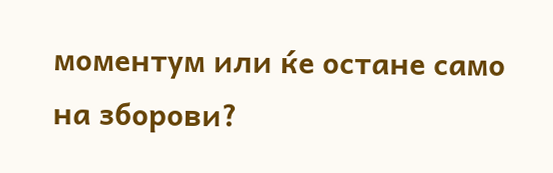моментум или ќе остане само на зборови?